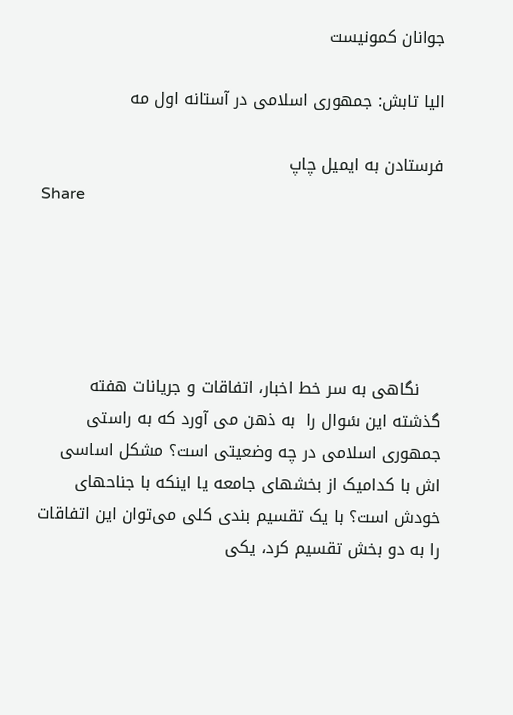جوانان کمونیست

الیا تابش: جمهوری اسلامی در آستانه اول مه

فرستادن به ایمیل چاپ
Share





    نگاهی‌ به سر خط اخبار، اتفاقات و جریانات هفته گذشته این سٔوال را  به ذهن می آورد که به راستی‌ جمهوری اسلامی در چه وضعیتی است؟ مشکل اساسی اش با کدامیک از بخشهای جامعه یا اینکه با جناحهای خودش است؟ با یک تقسیم بندی کلی می‌توان این اتفاقات را به دو بخش تقسیم کرد، یکی‌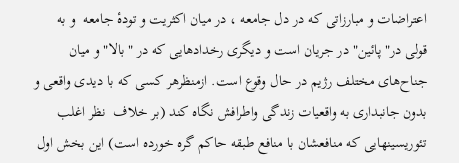اعتراضات و مبارزاتی که در دل جامعه ، در میان اکثریت و تودهٔ جامعه  و به قولی‌ در" پائین" در جریان است و دیگری رخدادهایی که در "بالا" و میان جناح‌های مختلف رژیم در حال وقوع است. ازمنظرهر کسی که با دیدی واقعی و بدون جانبداری به واقعیات زندگی واطرافش نگاه کند (بر خلاف  نظر اغلب تئوریسینهایی که منافعشان با منافع طبقه حاکم گره خورده است) این بخش اول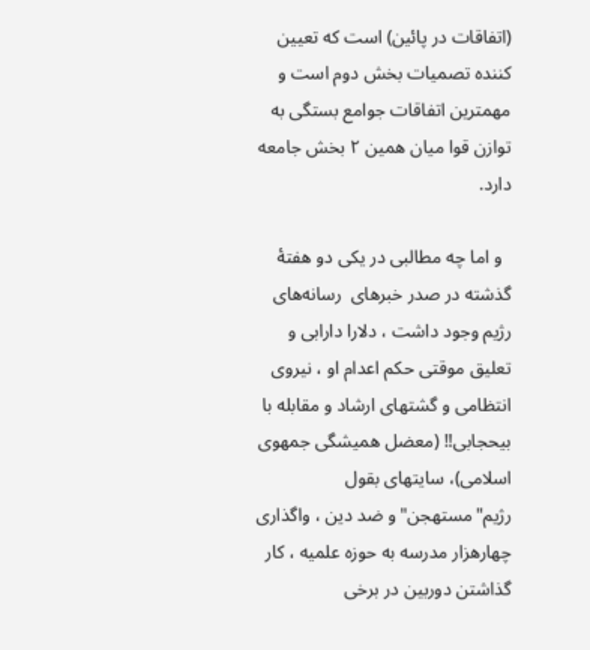(اتفاقات در پائین) است که تعیین کننده تصمیات بخش دوم است و مهمترین اتفاقات جوامع بستگی به توازن قوا میان همین ۲ بخش جامعه دارد.

  و اما چه مطالبی در یکی‌ دو هفتهٔ گذشته در صدر خبرهای  رسانه‌های رژیم وجود داشت ، دلارا دارابی و تعلیق موقتی حکم اعدام او ، نیروی انتظامی و گشتهای ارشاد و مقابله با بیحجابی!! (معضل همیشگی جمهوی اسلامی)، سایتهای بقول رژیم"مستهجن" و ضد دین ، واگذاری چهارهزار مدرسه به حوزه علمیه ، کار گذاشتن دوربین در برخی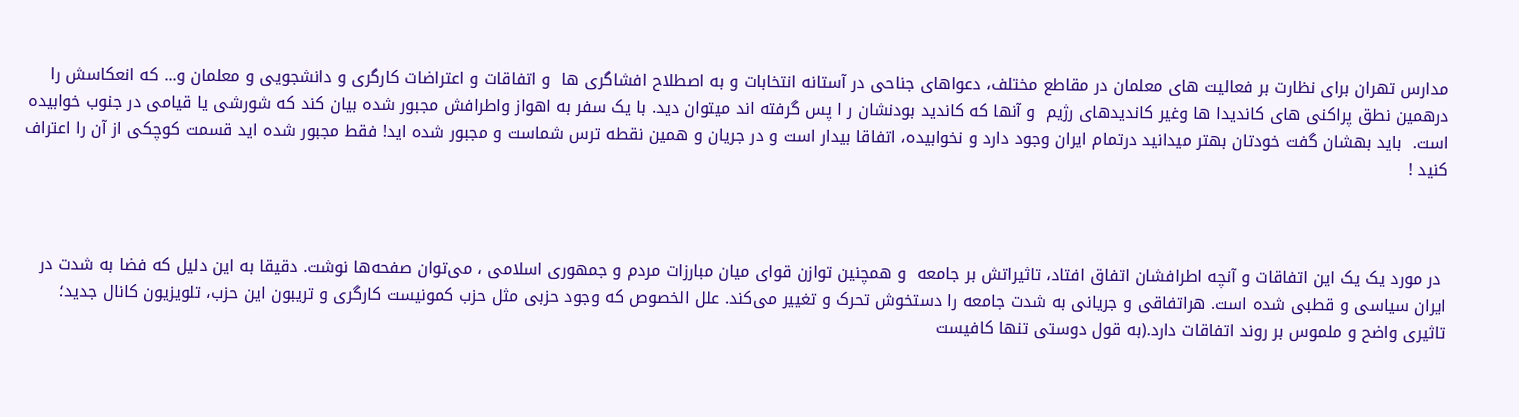مدارس تهران برای نظارت بر فعالیت های معلمان در مقاطع مختلف، دعواهای جناحی در آستانه انتخابات و به اصطلاح افشاگری ها  و اتفاقات و اعتراضات کارگری و دانشجویی و معلمان و... که انعکاسش را درهمین نطق پراکنی های کاندیدا ها وغیر کاندیدهای رژیم  و آنها که کاندید بودنشان ر ا پس گرفته اند میتوان دید. با یک سفر به اهواز واطرافش مجبور شده بیان کند که شورشی یا قیامی در جنوب خوابیده است.  باید بهشان گفت خودتان بهتر میدانید درتمام ایران وجود دارد و نخوابیده، اتفاقا بیدار است و در جریان و همین نقطه ترس شماست و مجبور شده اید! فقط مجبور شده اید قسمت کوچکی از آن را اعتراف کنید !



 در مورد یک یک این اتفاقات و آنچه اطرافشان اتفاق افتاد، تاثیراتش بر جامعه  و همچنین توازن قوای میان مبارزات مردم و جمهوری اسلامی ، می‌توان صفحه‌ها نوشت. دقیقا به این دلیل که فضا به شدت در ایران سیاسی و قطبی شده است. هراتفاقی و جریانی به شدت جامعه را دستخوش تحرک و تغییر می‌کند. علل الخصوص که وجود حزبی مثل حزب کمونیست کارگری و تریبون این حزب، تلویزیون کانال جدید؛ تاثیری واضح و ملموس بر روند اتفاقات دارد.(به قول دوستی‌ تنها کافیست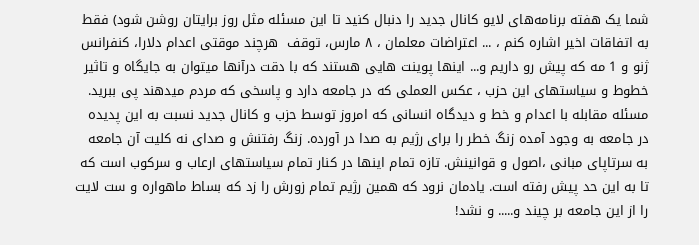شما یک هفته برنامه‌های لایو کانال جدید را دنبال کنید تا این مسئله مثل روز برایتان روشن شود) فقط به اتفاقات اخیر اشاره کنم ، ... اعتراضات معلمان ، ۸ مارس، توقف  هرچند موقتی اعدام دلارا، کنفرانس ژنو و 1 مه که پیش رو داریم و... اینها پوینت هایی هستند که با دقت درآنها میتوان به جایگاه و تاثیر خطوط و سیاستهای این حزب ، عکس العملی که در جامعه دارد و پاسخی که مردم میدهند پی ببرید. مسئله مقابله با اعدام و خط و دیدگاه انسانی که امروز توسط حزب و کانال جدید نسبت به این پدیده در جامعه به وجود آمده زنگ خطر را برای رژیم به صدا در آورده. زنگ رفتنش و صدای نه کلیت آن جامعه به سرتاپای مبانی ،اصول و قوانینش. تازه تمام اینها در کنار تمام سیاستهای ارعاب و سرکوب است که تا به این حد پیش رفته است. یادمان نرود که همین رژیم تمام زورش را زد که بساط ماهواره و ست لایت را از این جامعه بر چیند و..... و نشد!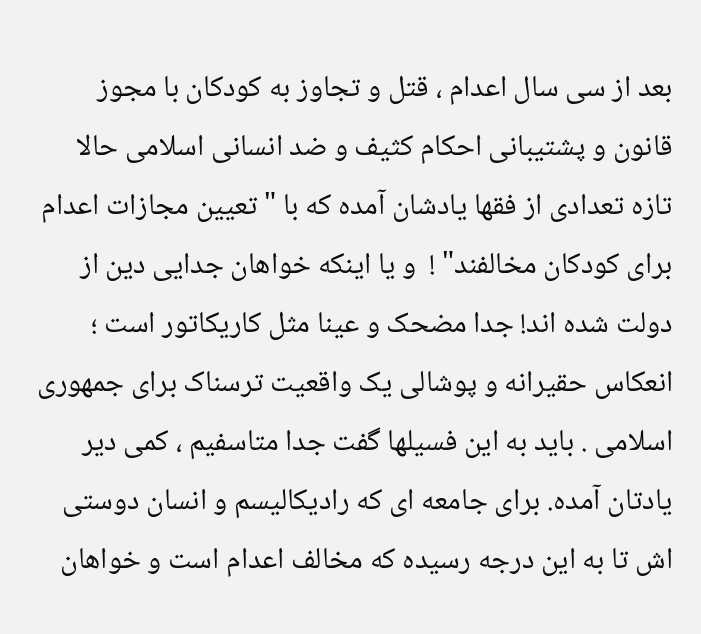بعد از سی سال اعدام ، قتل و تجاوز به کودکان با مجوز قانون و پشتیبانی احکام کثیف و ضد انسانی اسلامی حالا تازه تعدادی از فقها یادشان آمده که با " تعیین مجازات اعدام برای کودکان مخالفند" !  و یا اینکه خواهان جدایی دین از دولت شده اند! جدا مضحک و عینا مثل کاریکاتور است ؛ انعکاس حقیرانه و پوشالی یک واقعیت ترسناک برای جمهوری اسلامی . باید به این فسیلها گفت جدا متاسفیم ، کمی دیر یادتان آمده. برای جامعه ای که رادیکالیسم و انسان دوستی اش تا به این درجه رسیده که مخالف اعدام است و خواهان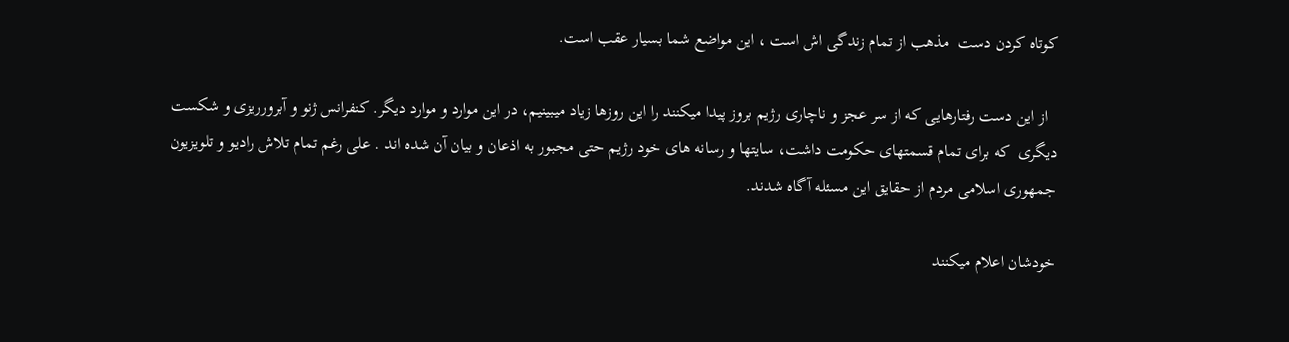کوتاه کردن دست  مذهب از تمام زندگی اش است ، این مواضع شما بسیار عقب است.

  از این دست رفتارهایی که از سر عجز و ناچاری رژیم بروز پیدا میکنند را این روزها زیاد میبینیم، در این موارد و موارد دیگر. کنفرانس ژنو و آبرورریزی و شکست دیگری  که برای تمام قسمتهای حکومت داشت، سایتها و رسانه های خود رژیم حتی مجبور به اذعان و بیان آن شده اند . علی رغم تمام تلاش رادیو و تلویزیون جمهوری اسلامی مردم از حقایق این مسئله آگاه شدند.

خودشان اعلام میکنند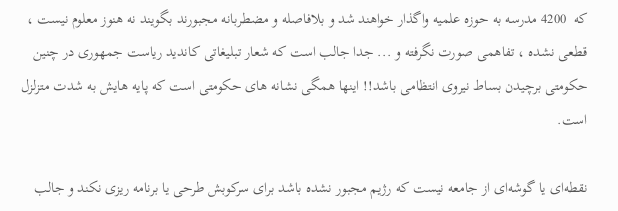که  4200 مدرسه به حوزه علمیه واگذار خواهند شد و بلافاصله و مضطربانه مجبورند بگویند نه هنوز معلوم نیست ، قطعی نشده ، تفاهمی صورت نگرفته و ... جدا جالب است که شعار تبلیغاتی کاندید ریاست جمهوری در چنین حکومتی برچیدن بساط نیروی انتظامی باشد!! اینها همگی نشانه های حکومتی است که پایه هایش به شدت متزلزل است.

نقطه‌ای یا گوشه‌ای از جامعه نیست که رژیم مجبور نشده باشد برای سرکوبش طرحی یا برنامه ریزی نکند و جالب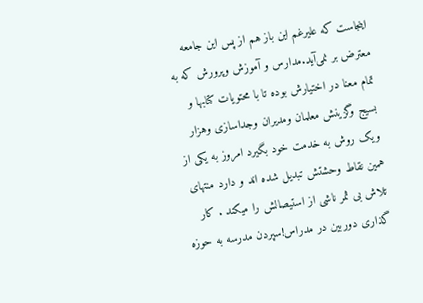اینجاست که علیرغم این باز هم از پس این جامعه معترض بر نمی‌‌آید.مدارس و آموزش وپرورش که به تمام معنا در اختیارش بوده تا با محتویات کتابها و بسیج وگزینش معلمان ومدیران وجداسازی وهزار ویک روش به خدمت خود بگیرد امروز به یکی از همین نقاط وحشتش تبدیل شده اند و دارد منتهای تلاش بی ثمر ناشی از استیصالش را میکند . کار گذاری دوربین در مدراس!سپردن مدرسه به حوزه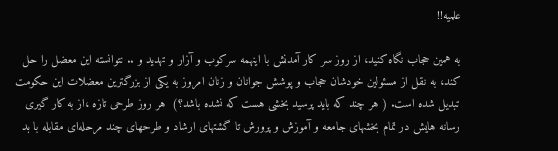علمیه!!

به همین حجاب نگاه کنید، از روز سر کار آمدنش با اینهمه سرکوب و آزار و تهدید و .. نتوانسته این معضل را حل کند، به نقل از مسئولین خودشان حجاب و پوشش جوانان و زنان امروز به یکی از بزرگترین معضلات این حکومت تبدیل شده است. ( هر چند که باید پرسید بخشی هست که نشده باشد؟)  هر روز طرحی تازه ،از به کار گیری رسانه هایش در تمام بخشهای جامعه و آموزش و پرورش تا گشتهای ارشاد و طرحهای چند مرحله‌ای مقابله با بد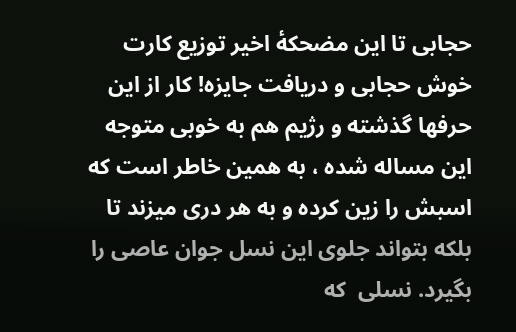حجابی تا این مضحکهٔ اخیر توزیع کارت خوش حجابی و دریافت جایزه! کار از این حرفها گذشته و رژیم هم به خوبی‌ متوجه این مساله شده ، به همین خاطر است که  اسبش را زین کرده و به هر دری میزند تا بلکه بتواند جلوی این نسل جوان عاصی را بگیرد. نسلی  که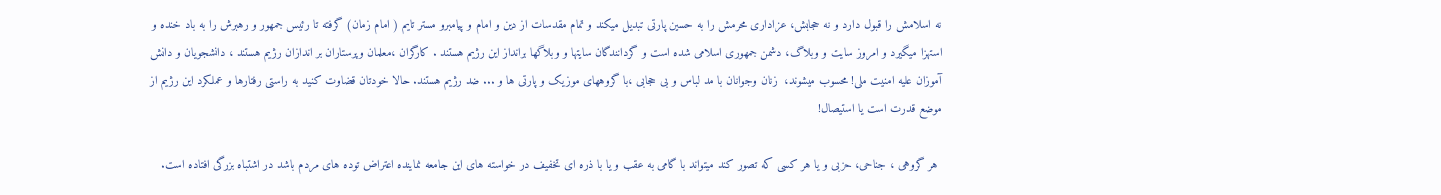نه اسلامش را قبول دارد و نه حجابش، عزاداری محرمش را به حسین پارتی تبدیل میکند و تمام مقدسات از دین و امام و پیامبرو مستر تایم ( امام زمان) گرفته تا رئیس جمهور و رهبرش را به باد خنده و استهزا میگیرد و امروز سایت و وبلاگ، دشمن جمهوری اسلامی شده است و گردانندگان سایتها و وبلاگها برانداز این رژیم هستند . کارگران ،معلمان وپرستاران بر اندازان رژیم هستند ، دانشجویان و دانش آموزان علیه امنیت ملی! محسوب میشوند،  زنان وجوانان با مد لباس و بی حجابی ،با گروههای موزیک و پارتی ها و ... ضد رژیم هستند. حالا خودتان قضاوت کنید به راستی رفتارها و عملکرد این رژیم از موضع قدرت است یا استیصال!

 هر گروهی ، جناحی، حزبی و یا هر کسی که تصور کند میتواند با گامی به عقب و یا با ذره ای تخفیف در خواسته های این جامعه نماینده اعتراض توده های مردم باشد در اشتباه بزرگی افتاده است.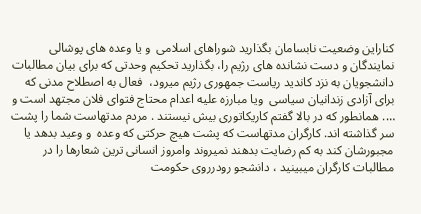کناراین وضعیت نابسامان بگذارید شوراهای اسلامی  و یا وعده های پوشالی  نمایندگان و دست نشانده های رژیم را، بگذارید تحکیم وحدتی که برای بیان مطالبات دانشجویان به نزد کاندید ریاست جمهوری رژیم میرود،  فعال به اصطلاح مدنی که برای آزادی زندانیان سیاسی  ویا مبارزه علیه اعدام محتاج فتوای فلان مجتهد است و …. همانطور که در بالا گفتم کاریکاتوری بیش نیستند . مردم مدتهاست شما را پشت سر گذاشته اند. کارگران مدتهاست که پشت هیچ حرکتی که وعده  و وعید بدهد یا مجبورشان کند به کم رضایت بدهند نمیروند وامروز انسانی ترین شعارها را در مطالبات کارگران میبینید ، دانشجو رودرروی حکومت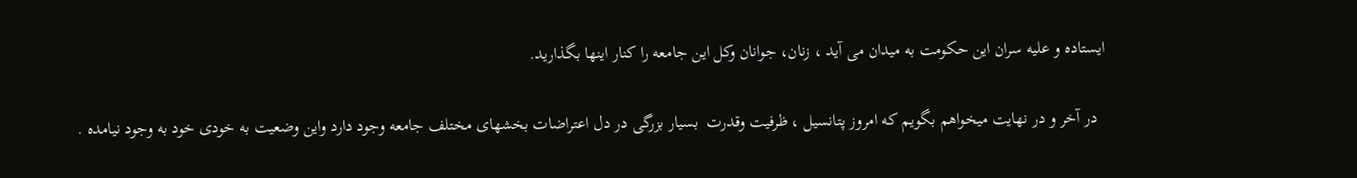ایستاده و علیه سران این حکومت به میدان می آید ، زنان، جوانان وکل این جامعه را کنار اینها بگذارید.

  در آخر و در نهایت میخواهم بگویم که امروز پتانسیل ، ظرفیت وقدرت  بسیار بزرگی در دل اعتراضات بخشهای مختلف جامعه وجود دارد واین وضعیت به خودی خود به وجود نیامده .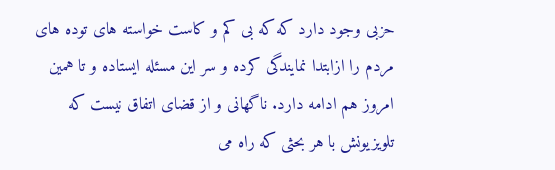حزبی وجود دارد که که بی کم و کاست خواسته های توده های مردم را ازابتدا نمایندگی کرده و سر این مسئله ایستاده و تا همین امروز هم ادامه دارد. ناگهانی و از قضای اتفاق نیست که تلویزیونش با هر بحثی که راه می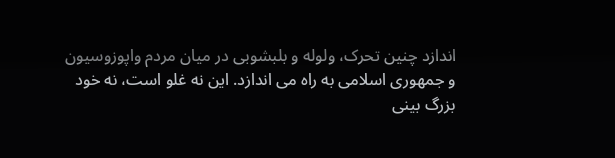اندازد چنین تحرک، ولوله و بلبشوبی در میان مردم واپوزوسیون و جمهوری اسلامی به راه می اندازد. این نه غلو است، نه خود بزرگ بینی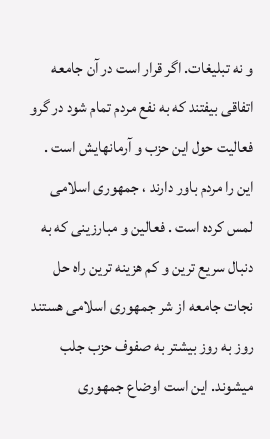و نه تبلیغات. اگر قرار است در آن جامعه اتفاقی بیفتند که به نفع مردم تمام شود در گرو فعالیت حول این حزب و آرمانهایش است . این را مردم باور دارند ، جمهوری اسلامی لمس کرده است . فعالین و مبارزینی که به دنبال سریع ترین و کم هزینه ترین راه حل نجات جامعه از شر جمهوری اسلامی هستند روز به روز بیشتر به صفوف حزب جلب میشوند. این است اوضاع جمهوری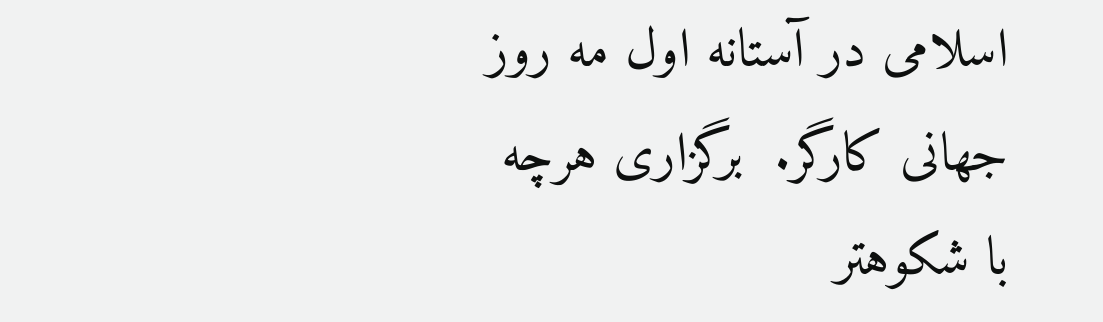اسلامی در آستانه اول مه روز جهانی کارگر.  برگزاری هرچه با شکوهتر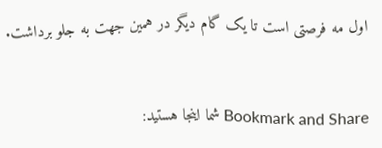اول مه فرصتی است تا یک گام دیگر در همین جهت به جلو برداشت.


Bookmark and Share شما اینجا هستید: